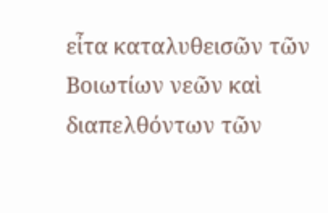εἶτα καταλυθεισῶν τῶν Βοιωτίων νεῶν καὶ διαπελθόντων τῶν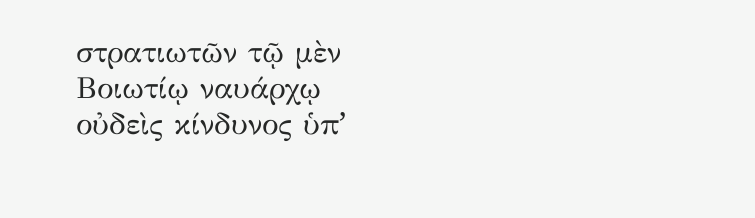στρατιωτῶν τῷ μὲν Βοιωτίῳ ναυάρχῳ οὐδεὶς κίνδυνος ὑπʼ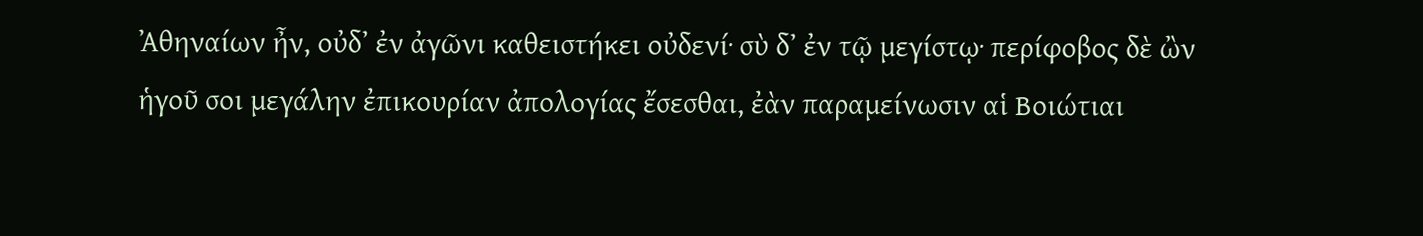Ἀθηναίων ἦν, οὐδʼ ἐν ἀγῶνι καθειστήκει οὐδενί· σὺ δʼ ἐν τῷ μεγίστῳ· περίφοβος δὲ ὢν ἡγοῦ σοι μεγάλην ἐπικουρίαν ἀπολογίας ἔσεσθαι, ἐὰν παραμείνωσιν αἱ Βοιώτιαι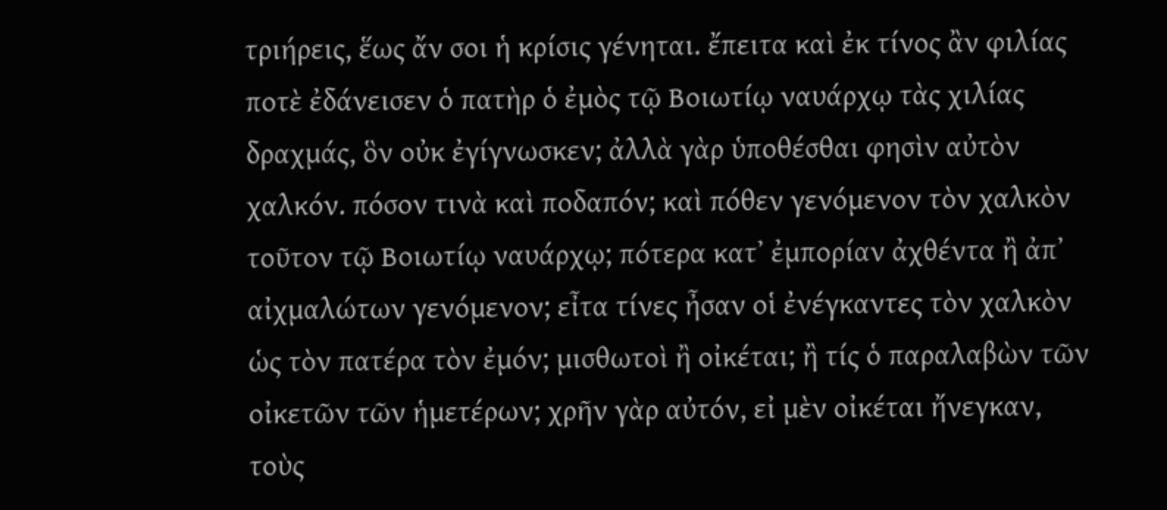τριήρεις, ἕως ἄν σοι ἡ κρίσις γένηται. ἔπειτα καὶ ἐκ τίνος ἂν φιλίας ποτὲ ἐδάνεισεν ὁ πατὴρ ὁ ἐμὸς τῷ Βοιωτίῳ ναυάρχῳ τὰς χιλίας δραχμάς, ὃν οὐκ ἐγίγνωσκεν; ἀλλὰ γὰρ ὑποθέσθαι φησὶν αὐτὸν χαλκόν. πόσον τινὰ καὶ ποδαπόν; καὶ πόθεν γενόμενον τὸν χαλκὸν τοῦτον τῷ Βοιωτίῳ ναυάρχῳ; πότερα κατʼ ἐμπορίαν ἀχθέντα ἢ ἀπʼ αἰχμαλώτων γενόμενον; εἶτα τίνες ἦσαν οἱ ἐνέγκαντες τὸν χαλκὸν ὡς τὸν πατέρα τὸν ἐμόν; μισθωτοὶ ἢ οἰκέται; ἢ τίς ὁ παραλαβὼν τῶν οἰκετῶν τῶν ἡμετέρων; χρῆν γὰρ αὐτόν, εἰ μὲν οἰκέται ἤνεγκαν, τοὺς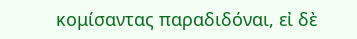κομίσαντας παραδιδόναι, εἰ δὲ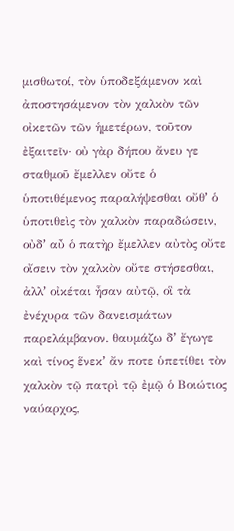μισθωτοί, τὸν ὑποδεξάμενον καὶ ἀποστησάμενον τὸν χαλκὸν τῶν οἰκετῶν τῶν ἡμετέρων, τοῦτον ἐξαιτεῖν· οὐ γὰρ δήπου ἄνευ γε σταθμοῦ ἔμελλεν οὔτε ὁ ὑποτιθέμενος παραλήψεσθαι οὔθʼ ὁ ὑποτιθεὶς τὸν χαλκὸν παραδώσειν, οὐδʼ αὖ ὁ πατὴρ ἔμελλεν αὐτὸς οὔτε οἴσειν τὸν χαλκὸν οὔτε στήσεσθαι, ἀλλʼ οἰκέται ἦσαν αὐτῷ, οἳ τὰ ἐνέχυρα τῶν δανεισμάτων παρελάμβανον. θαυμάζω δʼ ἔγωγε καὶ τίνος ἕνεκʼ ἄν ποτε ὑπετίθει τὸν χαλκὸν τῷ πατρὶ τῷ ἐμῷ ὁ Βοιώτιος ναύαρχος,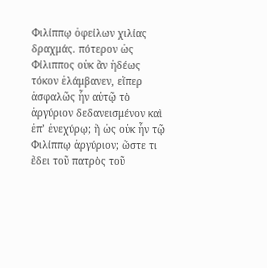Φιλίππῳ ὀφείλων χιλίας δραχμάς. πότερον ὡς Φίλιππος οὐκ ἂν ἡδέως τόκον ἐλάμβανεν, εἴπερ ἀσφαλῶς ἦν αὐτῷ τὸ ἀργύριον δεδανεισμένον καὶ ἐπʼ ἐνεχύρῳ; ἢ ὡς οὐκ ἦν τῷ Φιλίππῳ ἀργύριον; ὥστε τι ἔδει τοῦ πατρὸς τοῦ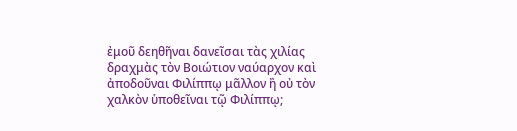ἐμοῦ δεηθῆναι δανεῖσαι τὰς χιλίας δραχμὰς τὸν Βοιώτιον ναύαρχον καὶ ἀποδοῦναι Φιλίππῳ μᾶλλον ἢ οὐ τὸν χαλκὸν ὑποθεῖναι τῷ Φιλίππῳ;